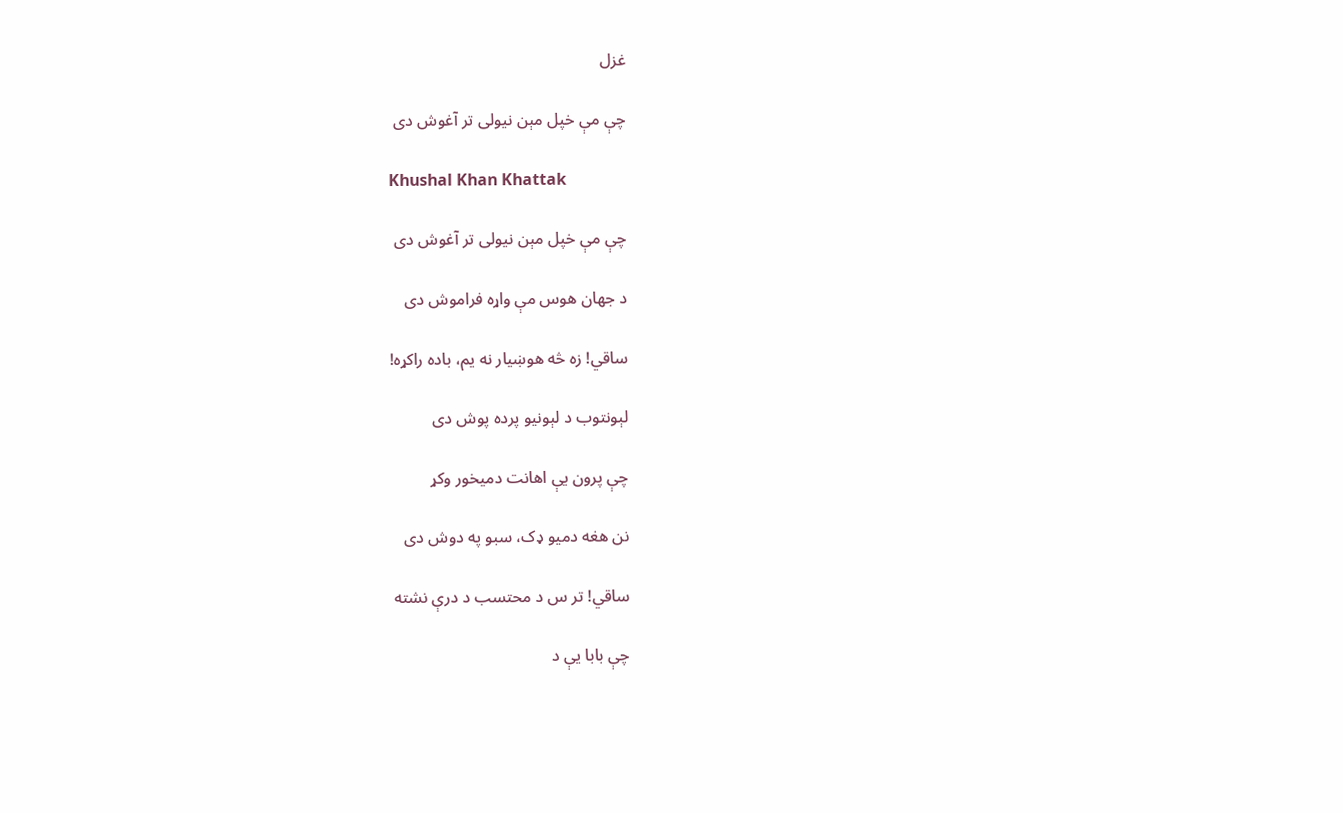غزل

چې مې خپل مېن نيولی تر آغوش دی

Khushal Khan Khattak

چې مې خپل مېن نيولی تر آغوش دی

د جهان هوس مې واړه فراموش دی

ساقي! زه څه هوښيار نه يم، باده راکړه!

لېونتوب د لېونيو پرده پوش دی

چې پرون يې اهانت دميخور وکړ

نن هغه دميو ډک، سبو په دوش دی

ساقي! تر س د محتسب د درې نشته

چې بابا يې د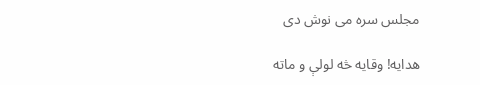مجلس سره می نوش دی

هدايه! وقايه څه لولې و ماته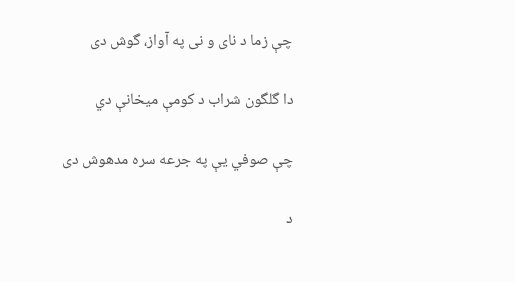چې زما د نای و نی په آواز، گوش دی

دا گلگون شراب د کومې ميخانې دي

چې صوفي يې په جرعه سره مدهوش دی

د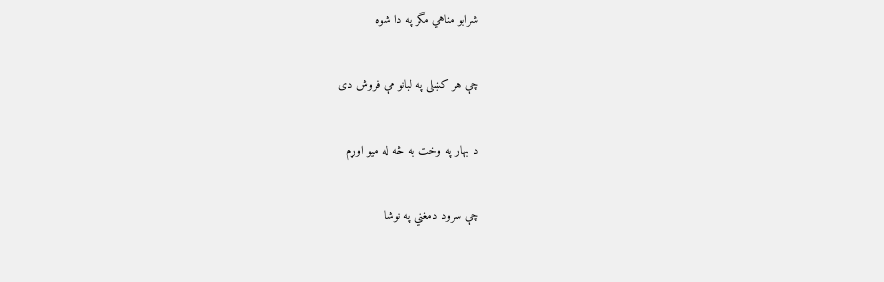شرابو مناهي مگر په دا شوه

چې هر کښلی په لبانو مې فروش دی

د بهار په وخت به څه له ميو اوړم

چې سرود دمغني په نوشا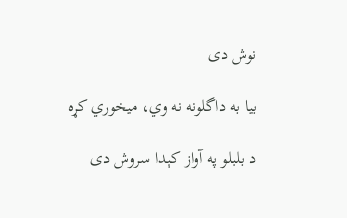نوش دی

بيا به داگلونه نه وي، ميخوري کړه

د بلبلو په آواز کېدا سروش دی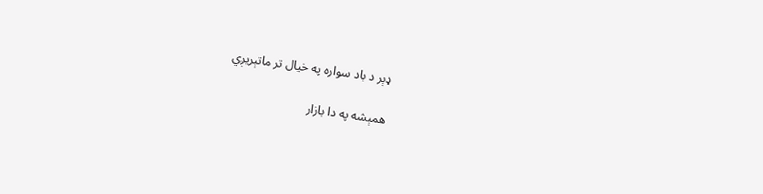ډېر د باد سواره په خيال تر ماتېريږي

همېشه په دا بازار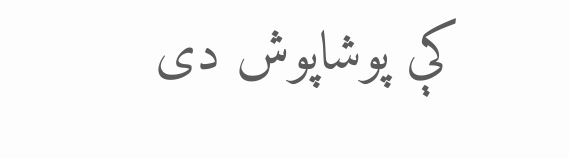کې پوشاپوش دی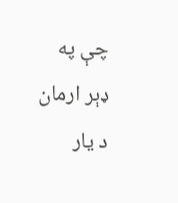چې په ډېر ارمان د يار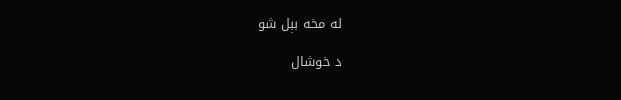له مخه بېل شو

د خوشال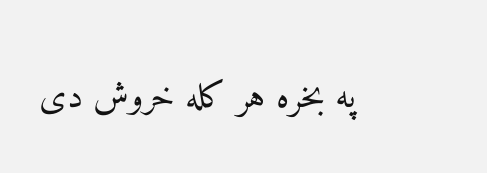په بخره هر کله خروش دی